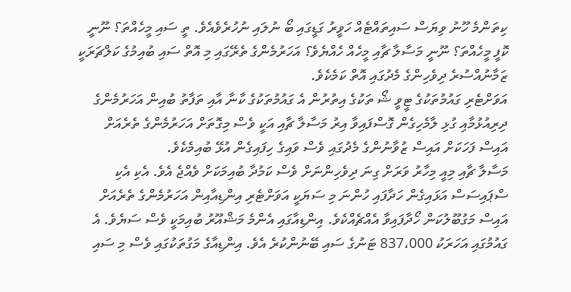ކިތަންމެ ހޫނު ވިޔަސް ސައިތައްޓެއް ހަވީރު ގަޑީގައި ބޯ ނުލައި ނުހުރެވެއެވެ. ތީ ސައި މީހެއްތަ؟ ނޫނީ ކޮފީ މީހެއްތަ؟ ނޫނީ މަސާލާ ޗާއި މީހެއް ހެއްޔެވެ؟ އަހަރުމެންގެ ތެރޭގައި މި އޮތް ސައި ބުއިމުގެ ކަލްޗަރަކީ ޒަމާނުއްސުރެ ދިވެހިންގެ މެދުގައި އޮތް ކަމެކެވެ.
އަވަށްޓެރި ގައުމުތަކުގެ ޓީވީ ޝޯ ތަކުގެ އިތުރުން އެ ގައުމުތަކުގެ ކާނާ އާއި ތަފާތު ބުއިން އަހަރުމެންގެ ދިރިއުޅުމާއި ގުޅި ލާމެހިގެން ގޮސްފައިވާ އިރު މަސާލާ ޗާއި އަކީ ވެސް މިގޮތަށް އަހަރުމެންގެ ތެރެއަށް އައިސް ފަހަކަށް އައިސް ޒުވާނުންގެ މެދުގައި ވެސް ވައިގެ ހިފައިގެން އުޅޭ ބުއިމެކެވެ.
މަސާލާ ޗާއި މިއީ މިހާރު ވަރަށް ގިނަ ދިވެހިންނަށް ވެސް ކަމުދާ ބުއިމަކަށް ވެއްޖެ އެވެ. އެކި އެކި ސްޕައިސަސް އަޅައިގެން ހަދާފައި ހުންނަ މި ސަޔަކީ އަވަށްޓެރި އިންޑިއާއިން އަހަރުމެންގެ ތެރެއަށް އައިސް މަގުބޫލުކަން ހޯދާފައިވާ އެއްޗެއްކެވެ. އިންޑިއާގައި އެންމެ މަޝްއޫރު ބުއިމަކީ ވެސް ސަޔެވެ. އެ ގައުމުގައި އަހަރަކު 837،000 ޓަނުގެ ސައި ބޭނުންކުރެ އެވެ. އިންޑިއާގެ މަގުތަކުގައި ވެސް މި ސައި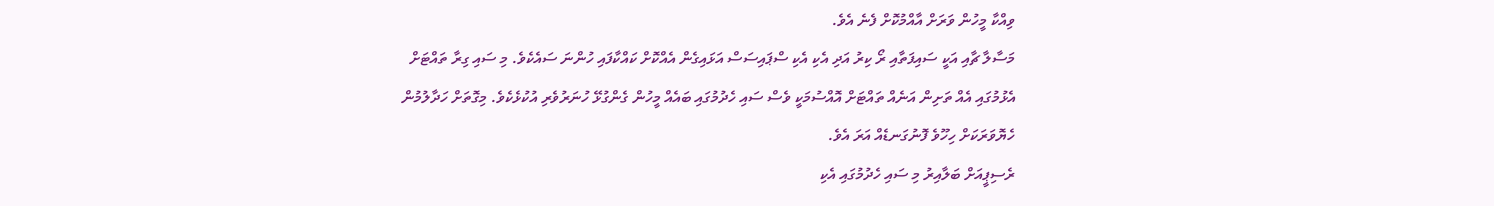ވިއްކާ މީހުން ވަރަށް އާއްމުކޮށް ފެނެ އެވެ.
މަސާލާ ޗާއި އަކީ ސައިފަތާއި ރޯ ކިރު އަދި އެކި އެކި ސްޕައިސަސް އަޅައިގެން އެއްކޮށް ކައްކާފައި ހުންނަ ސައެކެވެ. މި ސައި ގިރާ ތައްޓަށް އެޅުމުގައި އެއް ތަށިން އަނެއް ތައްޓަށް އޮއްސުމަކީ ވެސް ސައި ހެދުމުގައި ބައެއް މީހުން ގެންގުޅޭ ހުނަރުވެރި އުކުޅެކެވެ. މިގޮތަށް ހަދާލުމުން ހެޔޮވަރަކަށް ހިހޫވެ ފޮނުގަނޑެއް އަރަ އެވެ.
ރެސިޕީއަށް ބަލާއިރު މި ސައި ހެދުމުގައި އެކި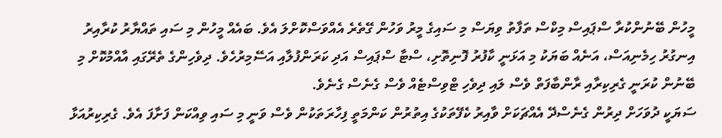މީހުން ބޭނުންކުރާ ސްޕައިސް މިކްސް ތަފާތު ވިޔަސް މި ސައިގެ މީރު ވަހުން ގޭތެރެ އެއްވަސްކޮށްލަ އެވެ. ބައެއް މީހުން މި ސައި ތައްޔާރު ކުރާއިރު އިނގުރު ހިމެނިއަސް، އަނެއް ބަޔަކު މި އަޅަނީ ކާފުރު ފޮނިތޮށި، ސްޓާ ސްޕައިސް އަދި ކަރަންފުލާއި އަސޭމިރުހެވެ. ދިވެހިންގެ ތެރޭގައި އާއްމުކޮށް މި ބޭނުން ކުރަނީ ގެރިކިރާއި ރާންބާފަތް ވެސް ލައި ދިވެހި ޓްވިސްޓެއް ވެސް ގެނެސް ގެނެވެ.
ސަޔަކީ ދުވަހަށް ދިރުން ގެނެސްދޭ އެއްޗަކަށް ވާއިރު ކެފޭތަކުގެ އިތުރުން ކަންމަތީ ފިހާރަތަކުން ވެސް ވަނީ މި ސައި ވިއްކަން ފަށާފަ އެވެ. ގެރިކިރުއަޅާ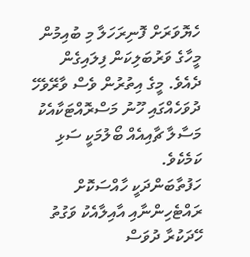ހެޔޮވަރަށް ފޮނިރަހަލާ މި ބުއިމުން މީހާގެ ވަރުބަލިކަން ފިލައިގެން ދެއެވެ. މީގެ އިތުރުން ވެސް ވާރޭވެހޭ ދުވަހެއްގައި ހޫނު މަސްރޮއްޓަކާއެކު މަސާލާ ޗާއިއެއް ބޯލުމަކީ ސަޅި ކަމެކެވެ.
ހަފުތާބަންދަކީ ހާއްސަކޮށް ރައްޓެހިންނާއި އާއިލާއެކު ވަގުތު ހޭދަކުރާ ދުވަސް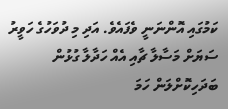ކަމުގައި އޮންނަނީ ވެފައެވެ. އަދި މި ދުވަހުގެ ހަވީރު ސަޔަށް މަސާލާ ޗާއި އެއް ހަދާލާ ގުޅުން ބަދަހިކޮށްލަން ހަމަ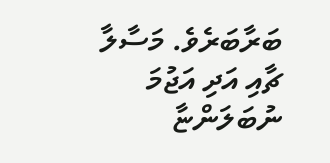ބަރާބަރެވެ. މަސާލާ ޗާއި އަދި އަޖުމަ ނުބަލަންޏާ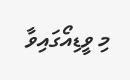މި ވީޑިއޯގައިވާ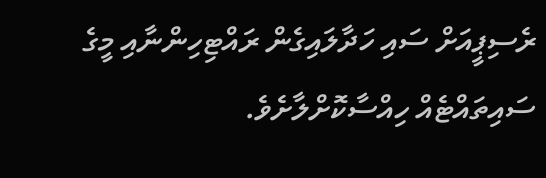ރެސިޕީއަށް ސައި ހަދާލައިގެން ރައްޓިހިންނާއި މީގެ ސައިތައްޓެއް ހިއްސާކޮށްލާށެވެ.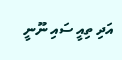އަދި ތިއީ ސައި ނޫނީ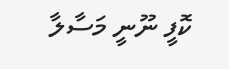ކޮފީ ނޫނީ މަސާލާ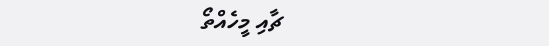ޗާއި މީހެއްތޯ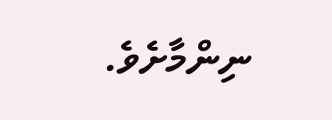ނިންމާށެވެ.